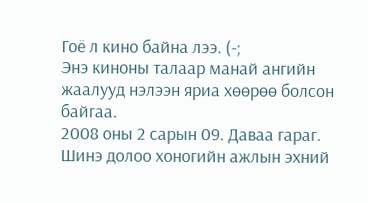Гоё л кино байна лээ. (-;
Энэ киноны талаар манай ангийн жаалууд нэлээн яриа хөөрөө болсон байгаа.
2008 оны 2 сарын 09. Даваа гараг. Шинэ долоо хоногийн ажлын эхний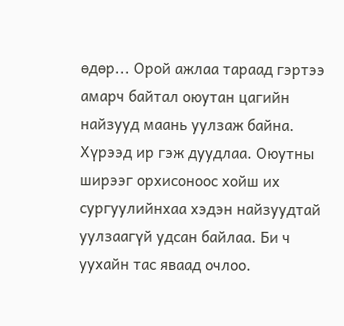өдөр... Орой ажлаа тараад гэртээ амарч байтал оюутан цагийн найзууд маань уулзаж байна. Хүрээд ир гэж дуудлаа. Оюутны ширээг орхисоноос хойш их сургуулийнхаа хэдэн найзуудтай уулзаагүй удсан байлаа. Би ч уухайн тас яваад очлоо.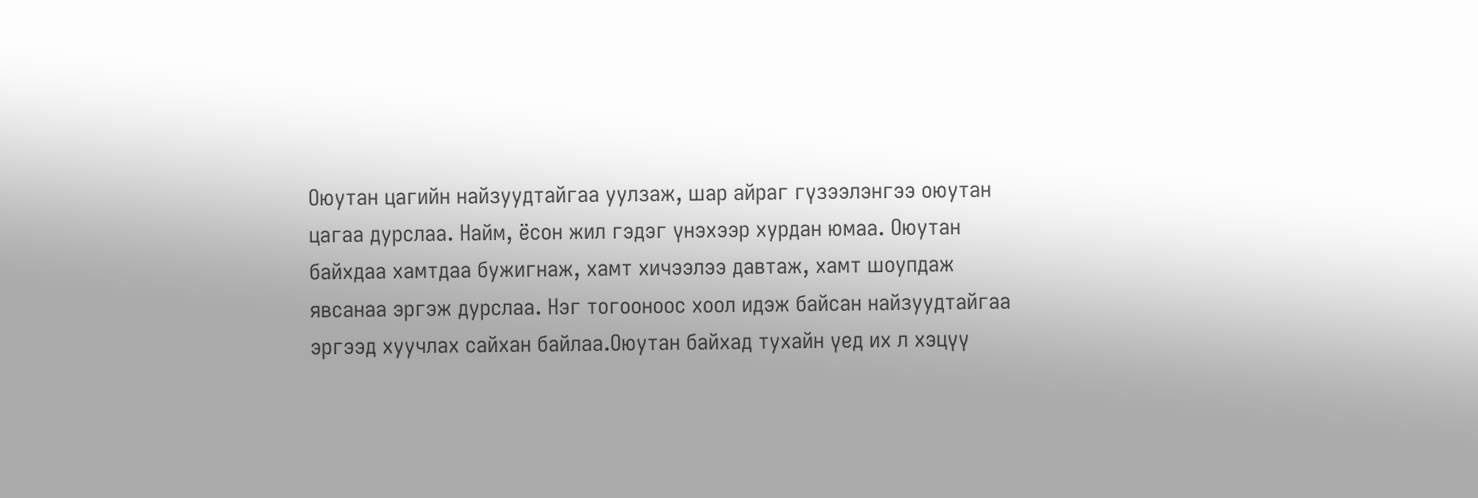Оюутан цагийн найзуудтайгаа уулзаж, шар айраг гүзээлэнгээ оюутан цагаа дурслаа. Найм, ёсон жил гэдэг үнэхээр хурдан юмаа. Оюутан байхдаа хамтдаа бужигнаж, хамт хичээлээ давтаж, хамт шоупдаж явсанаа эргэж дурслаа. Нэг тогооноос хоол идэж байсан найзуудтайгаа эргээд хуучлах сайхан байлаа.Оюутан байхад тухайн үед их л хэцүү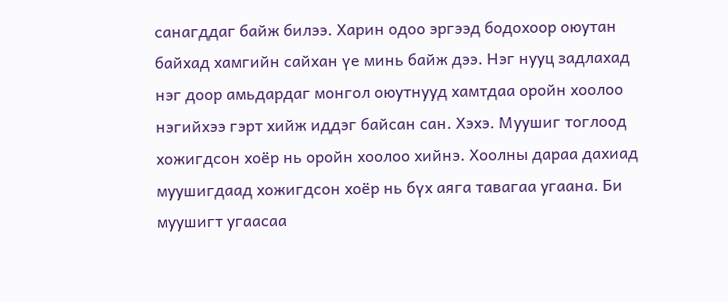санагддаг байж билээ. Харин одоо эргээд бодохоор оюутан байхад хамгийн сайхан үе минь байж дээ. Нэг нууц задлахад нэг доор амьдардаг монгол оюутнууд хамтдаа оройн хоолоо нэгийхээ гэрт хийж иддэг байсан сан. Хэхэ. Муушиг тоглоод хожигдсон хоёр нь оройн хоолоо хийнэ. Хоолны дараа дахиад муушигдаад хожигдсон хоёр нь бүх аяга тавагаа угаана. Би муушигт угаасаа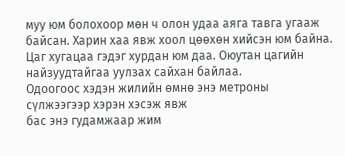муу юм болохоор мөн ч олон удаа аяга тавга угааж байсан. Харин хаа явж хоол цөөхөн хийсэн юм байна. Цаг хугацаа гэдэг хурдан юм даа. Оюутан цагийн найзуудтайгаа уулзах сайхан байлаа.
Одоогоос хэдэн жилийн өмнө энэ метроны сүлжээгээр хэрэн хэсэж явж
бас энэ гудамжаар жим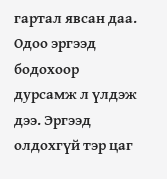гартал явсан даа.
Одоо эргээд бодохоор дурсамж л үлдэж дээ. Эргээд олдохгүй тэр цаг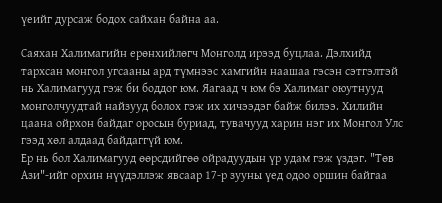үеийг дурсаж бодох сайхан байна аа.

Саяхан Халимагийн ерөнхийлөгч Монголд ирээд буцлаа. Дэлхийд тархсан монгол угсааны ард түмнээс хамгийн наашаа гэсэн сэтгэлтэй нь Халимагууд гэж би боддог юм. Яагаад ч юм бэ Халимаг оюутнууд монголчуудтай найзууд болох гэж их хичээдэг байж билээ. Хилийн цаана ойрхон байдаг оросын буриад, тувачууд харин нэг их Монгол Улс гээд хөл алдаад байдаггүй юм.
Ер нь бол Халимагууд өөрсдийгөө ойрадуудын үр удам гэж үздэг. "Төв Ази"-ийг орхин нүүдэллэж явсаар 17-р зууны үед одоо оршин байгаа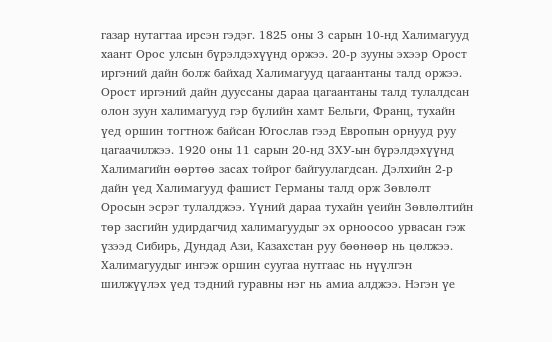газар нутагтаа ирсэн гэдэг. 1825 оны 3 сарын 10-нд Халимагууд хаант Орос улсын бүрэлдэхүүнд оржээ. 20-р зууны эхээр Орост иргэний дайн болж байхад Халимагууд цагаантаны талд оржээ. Орост иргэний дайн дууссаны дараа цагаантаны талд тулалдсан олон зуун халимагууд гэр бүлийн хамт Бельги, Франц, тухайн үед оршин тогтнож байсан Югослав гээд Европын орнууд руу цагаачилжээ. 1920 оны 11 сарын 20-нд ЗХУ-ын бүрэлдэхүүнд Халимагийн өөртөө засах тойрог байгуулагдсан. Дэлхийн 2-р дайн үед Халимагууд фашист Германы талд орж Зөвлөлт Оросын эсрэг тулалджээ. Үүний дараа тухайн үеийн Зөвлөлтийн төр засгийн удирдагчид халимагуудыг эх орноосоо урвасан гэж үзээд Сибирь, Дундад Ази, Казахстан руу бөөнөөр нь цөлжээ. Халимагуудыг ингэж оршин суугаа нутгаас нь нүүлгэн шилжүүлэх үед тэдний гуравны нэг нь амиа алджээ. Нэгэн үе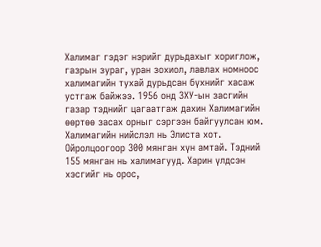Халимаг гэдэг нэрийг дурьдахыг хориглож, газрын зураг, уран зохиол, лавлах номноос халимагийн тухай дурьдсан бүхнийг хасаж устгаж байжээ. 1956 онд ЗХУ-ын засгийн газар тэднийг цагаатгаж дахин Халимагийн өөртөө засах орныг сэргээн байгуулсан юм. Халимагийн нийслэл нь Элиста хот. Ойролцоогоор 300 мянган хүн амтай. Тэдний 155 мянган нь халимагууд. Харин үлдсэн хэсгийг нь орос,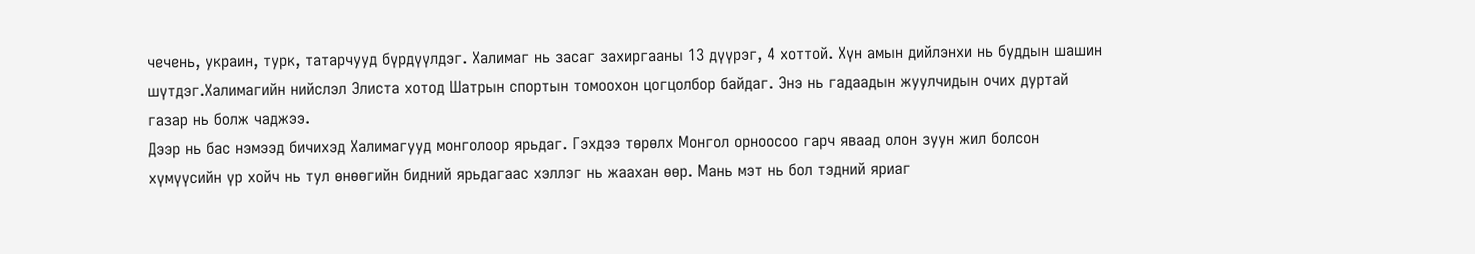чечень, украин, турк, татарчууд бүрдүүлдэг. Халимаг нь засаг захиргааны 13 дүүрэг, 4 хоттой. Хүн амын дийлэнхи нь буддын шашин шүтдэг.Халимагийн нийслэл Элиста хотод Шатрын спортын томоохон цогцолбор байдаг. Энэ нь гадаадын жуулчидын очих дуртай газар нь болж чаджээ.
Дээр нь бас нэмээд бичихэд Халимагууд монголоор ярьдаг. Гэхдээ төрөлх Монгол орноосоо гарч яваад олон зуун жил болсон хүмүүсийн үр хойч нь тул өнөөгийн бидний ярьдагаас хэллэг нь жаахан өөр. Мань мэт нь бол тэдний яриаг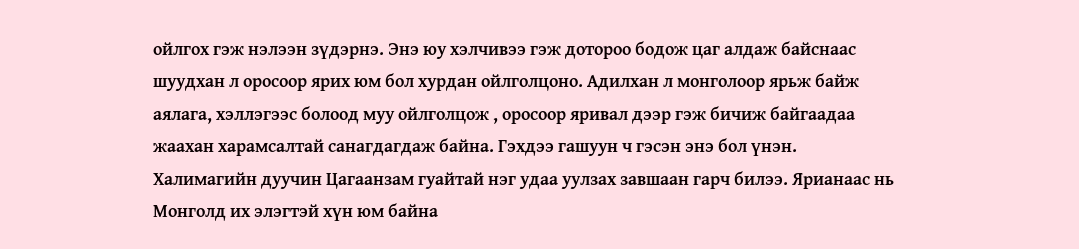ойлгох гэж нэлээн зүдэрнэ. Энэ юу хэлчивээ гэж дотороо бодож цаг алдаж байснаас шуудхан л оросоор ярих юм бол хурдан ойлголцоно. Адилхан л монголоор ярьж байж аялага, хэллэгээс болоод муу ойлголцож , оросоор яривал дээр гэж бичиж байгаадаа жаахан харамсалтай санагдагдаж байна. Гэхдээ гашуун ч гэсэн энэ бол үнэн. Халимагийн дуучин Цагаанзам гуайтай нэг удаа уулзах завшаан гарч билээ. Ярианаас нь Монголд их элэгтэй хүн юм байна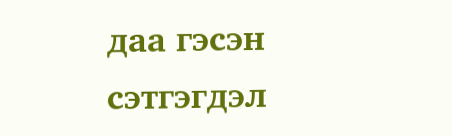даа гэсэн сэтгэгдэл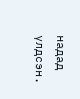надад үлдсэн.